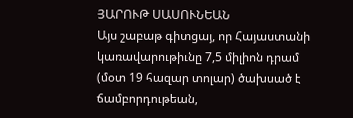ՅԱՐՈՒԹ ՍԱՍՈՒՆԵԱՆ
Այս շաբաթ գիտցայ, որ Հայաստանի կառավարութիւնը 7,5 միլիոն դրամ (մօտ 19 հազար տոլար) ծախսած է ճամբորդութեան,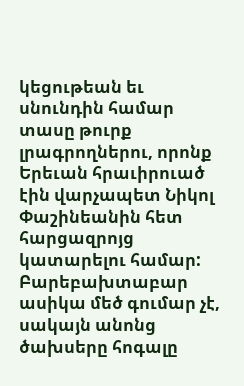կեցութեան եւ սնունդին համար տասը թուրք լրագրողներու, որոնք Երեւան հրաւիրուած էին վարչապետ Նիկոլ Փաշինեանին հետ հարցազրոյց կատարելու համար: Բարեբախտաբար ասիկա մեծ գումար չէ, սակայն անոնց ծախսերը հոգալը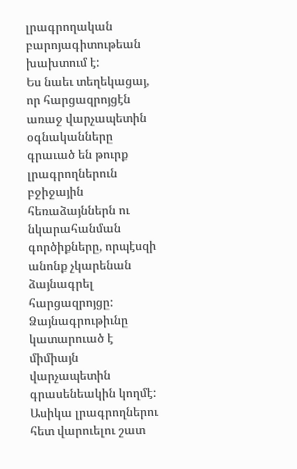լրագրողական բարոյագիտութեան խախտում է:
Ես նաեւ տեղեկացայ, որ հարցազրոյցէն առաջ վարչապետին օգնականները գրաւած են թուրք լրագրողներուն բջիջային հեռաձայններն ու նկարահանման գործիքները, որպէսզի անոնք չկարենան ձայնագրել հարցազրոյցը: Ձայնագրութիւնը կատարուած է միմիայն վարչապետին գրասենեակին կողմէ: Ասիկա լրագրողներու հետ վարուելու շատ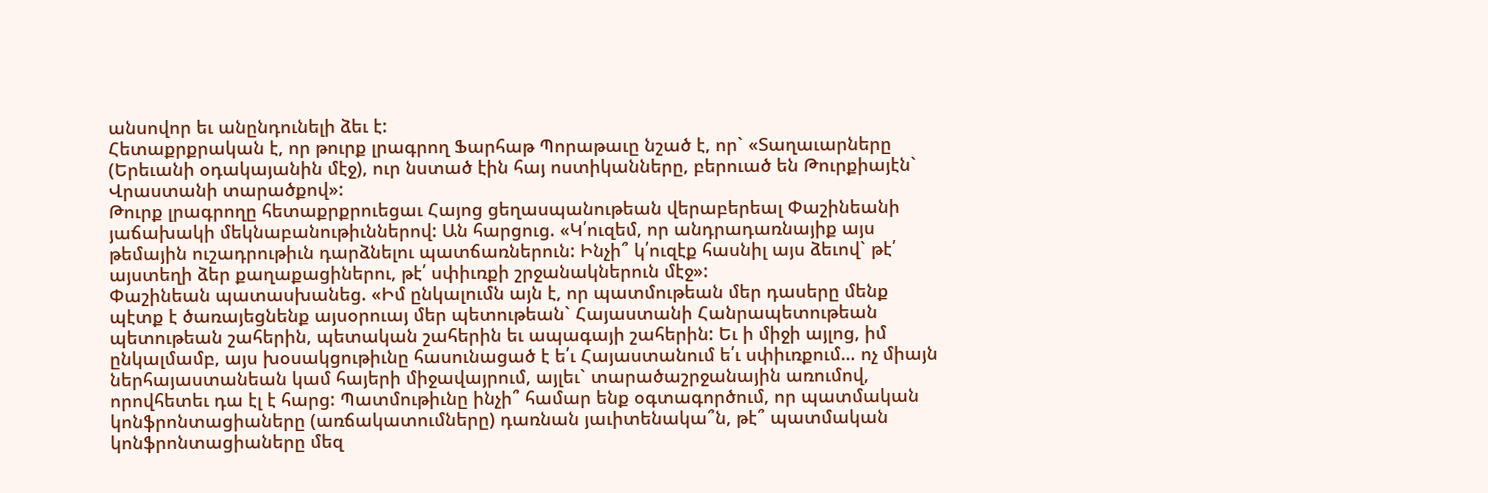անսովոր եւ անընդունելի ձեւ է:
Հետաքրքրական է, որ թուրք լրագրող Ֆարհաթ Պորաթաւը նշած է, որ` «Տաղաւարները (Երեւանի օդակայանին մէջ), ուր նստած էին հայ ոստիկանները, բերուած են Թուրքիայէն` Վրաստանի տարածքով»:
Թուրք լրագրողը հետաքրքրուեցաւ Հայոց ցեղասպանութեան վերաբերեալ Փաշինեանի յաճախակի մեկնաբանութիւններով: Ան հարցուց. «Կ՛ուզեմ, որ անդրադառնայիք այս թեմային ուշադրութիւն դարձնելու պատճառներուն: Ինչի՞ կ՛ուզէք հասնիլ այս ձեւով` թէ՛ այստեղի ձեր քաղաքացիներու, թէ՛ սփիւռքի շրջանակներուն մէջ»:
Փաշինեան պատասխանեց. «Իմ ընկալումն այն է, որ պատմութեան մեր դասերը մենք պէտք է ծառայեցնենք այսօրուայ մեր պետութեան` Հայաստանի Հանրապետութեան պետութեան շահերին, պետական շահերին եւ ապագայի շահերին: Եւ ի միջի այլոց, իմ ընկալմամբ, այս խօսակցութիւնը հասունացած է ե՛ւ Հայաստանում ե՛ւ սփիւռքում… ոչ միայն ներհայաստանեան կամ հայերի միջավայրում, այլեւ` տարածաշրջանային առումով, որովհետեւ դա էլ է հարց: Պատմութիւնը ինչի՞ համար ենք օգտագործում, որ պատմական կոնֆրոնտացիաները (առճակատումները) դառնան յաւիտենակա՞ն, թէ՞ պատմական կոնֆրոնտացիաները մեզ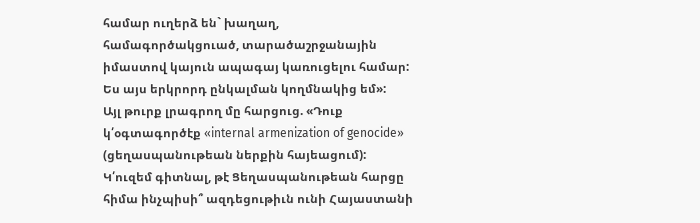համար ուղերձ են` խաղաղ, համագործակցուած, տարածաշրջանային իմաստով կայուն ապագայ կառուցելու համար: Ես այս երկրորդ ընկալման կողմնակից եմ»:
Այլ թուրք լրագրող մը հարցուց. «Դուք կ՛օգտագործէք «internal armenization of genocide» (ցեղասպանութեան ներքին հայեացում): Կ՛ուզեմ գիտնալ, թէ Ցեղասպանութեան հարցը հիմա ինչպիսի՞ ազդեցութիւն ունի Հայաստանի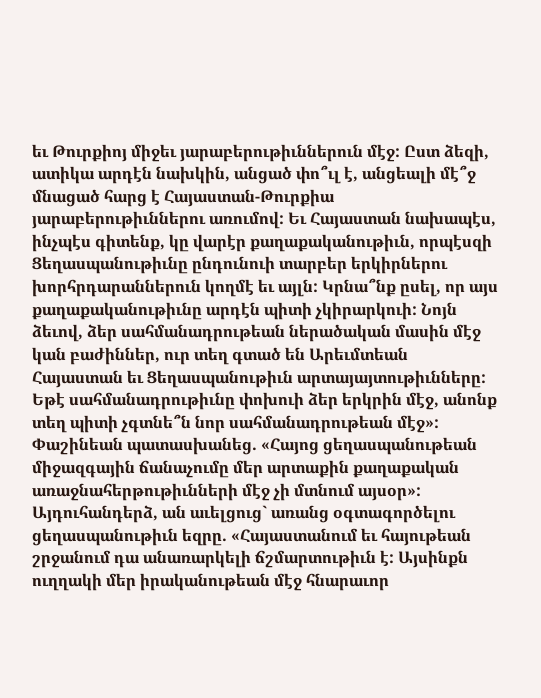եւ Թուրքիոյ միջեւ յարաբերութիւններուն մէջ: Ըստ ձեզի, ատիկա արդէն նախկին, անցած փո՞ւլ է, անցեալի մէ՞ջ մնացած հարց է Հայաստան-Թուրքիա յարաբերութիւններու առումով: Եւ Հայաստան նախապէս, ինչպէս գիտենք, կը վարէր քաղաքականութիւն, որպէսզի Ցեղասպանութիւնը ընդունուի տարբեր երկիրներու խորհրդարաններուն կողմէ եւ այլն: Կրնա՞նք ըսել, որ այս քաղաքականութիւնը արդէն պիտի չկիրարկուի: Նոյն ձեւով, ձեր սահմանադրութեան ներածական մասին մէջ կան բաժիններ, ուր տեղ գտած են Արեւմտեան Հայաստան եւ Ցեղասպանութիւն արտայայտութիւնները: Եթէ սահմանադրութիւնը փոխուի ձեր երկրին մէջ, անոնք տեղ պիտի չգտնե՞ն նոր սահմանադրութեան մէջ»:
Փաշինեան պատասխանեց. «Հայոց ցեղասպանութեան միջազգային ճանաչումը մեր արտաքին քաղաքական առաջնահերթութիւնների մէջ չի մտնում այսօր»: Այդուհանդերձ, ան աւելցուց` առանց օգտագործելու ցեղասպանութիւն եզրը. «Հայաստանում եւ հայութեան շրջանում դա անառարկելի ճշմարտութիւն է: Այսինքն ուղղակի մեր իրականութեան մէջ հնարաւոր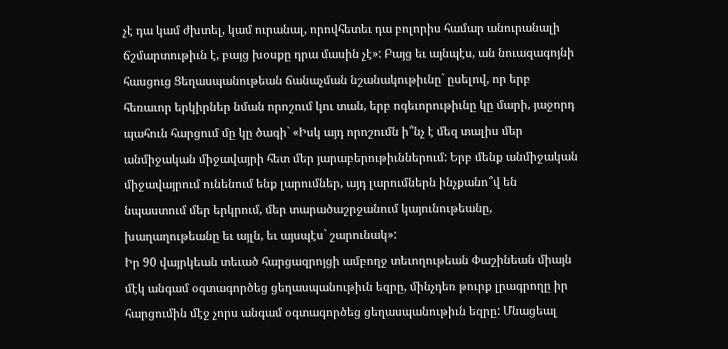չէ դա կամ ժխտել, կամ ուրանալ, որովհետեւ դա բոլորիս համար անուրանալի ճշմարտութիւն է, բայց խօսքը դրա մասին չէ»: Բայց եւ այնպէս, ան նուազագոյնի հասցուց Ցեղասպանութեան ճանաչման նշանակութիւնը` ըսելով, որ երբ հեռաւոր երկիրներ նման որոշում կու տան, երբ ոգեւորութիւնը կը մարի, յաջորդ պահուն հարցում մը կը ծագի` «Իսկ այդ որոշումն ի՞նչ է մեզ տալիս մեր անմիջական միջավայրի հետ մեր յարաբերութիւններում: Երբ մենք անմիջական միջավայրում ունենում ենք լարումներ, այդ լարումներն ինչքանո՞վ են նպաստում մեր երկրում, մեր տարածաշրջանում կայունութեանը, խաղաղութեանը եւ այլն, եւ այսպէս` շարունակ»:
Իր 90 վայրկեան տեւած հարցազրոյցի ամբողջ տեւողութեան Փաշինեան միայն մէկ անգամ օգտագործեց ցեղասպանութիւն եզրը, մինչդեռ թուրք լրագրողը իր հարցումին մէջ չորս անգամ օգտագործեց ցեղասպանութիւն եզրը: Մնացեալ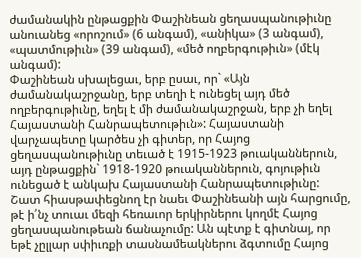ժամանակին ընթացքին Փաշինեան ցեղասպանութիւնը անուանեց «որոշում» (6 անգամ), «անիկա» (3 անգամ), «պատմութիւն» (39 անգամ), «մեծ ողբերգութիւն» (մէկ անգամ):
Փաշինեան սխալեցաւ, երբ ըսաւ, որ` «Այն ժամանակաշրջանը, երբ տեղի է ունեցել այդ մեծ ողբերգութիւնը, եղել է մի ժամանակաշրջան, երբ չի եղել Հայաստանի Հանրապետութիւն»: Հայաստանի վարչապետը կարծես չի գիտեր, որ Հայոց ցեղասպանութիւնը տեւած է 1915-1923 թուականներուն, այդ ընթացքին` 1918-1920 թուականներուն, գոյութիւն ունեցած է անկախ Հայաստանի Հանրապետութիւնը:
Շատ հիասթափեցնող էր նաեւ Փաշինեանի այն հարցումը, թէ ի՛նչ տուաւ մեզի հեռաւոր երկիրներու կողմէ Հայոց ցեղասպանութեան ճանաչումը: Ան պէտք է գիտնայ, որ եթէ չըլլար սփիւռքի տասնամեակներու ձգտումը Հայոց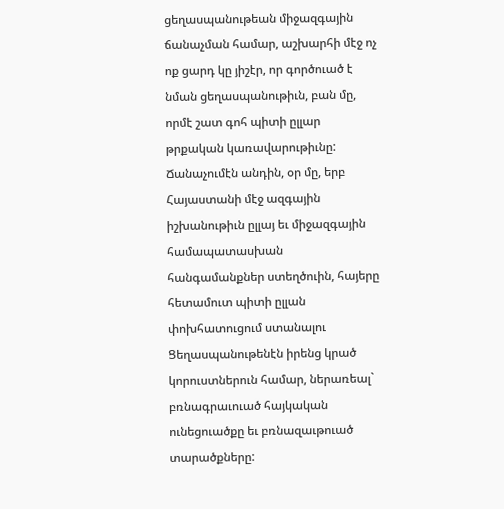ցեղասպանութեան միջազգային ճանաչման համար, աշխարհի մէջ ոչ ոք ցարդ կը յիշէր, որ գործուած է նման ցեղասպանութիւն, բան մը, որմէ շատ գոհ պիտի ըլլար թրքական կառավարութիւնը: Ճանաչումէն անդին, օր մը, երբ Հայաստանի մէջ ազգային իշխանութիւն ըլլայ եւ միջազգային համապատասխան հանգամանքներ ստեղծուին, հայերը հետամուտ պիտի ըլլան փոխհատուցում ստանալու Ցեղասպանութենէն իրենց կրած կորուստներուն համար, ներառեալ` բռնագրաւուած հայկական ունեցուածքը եւ բռնազաւթուած տարածքները: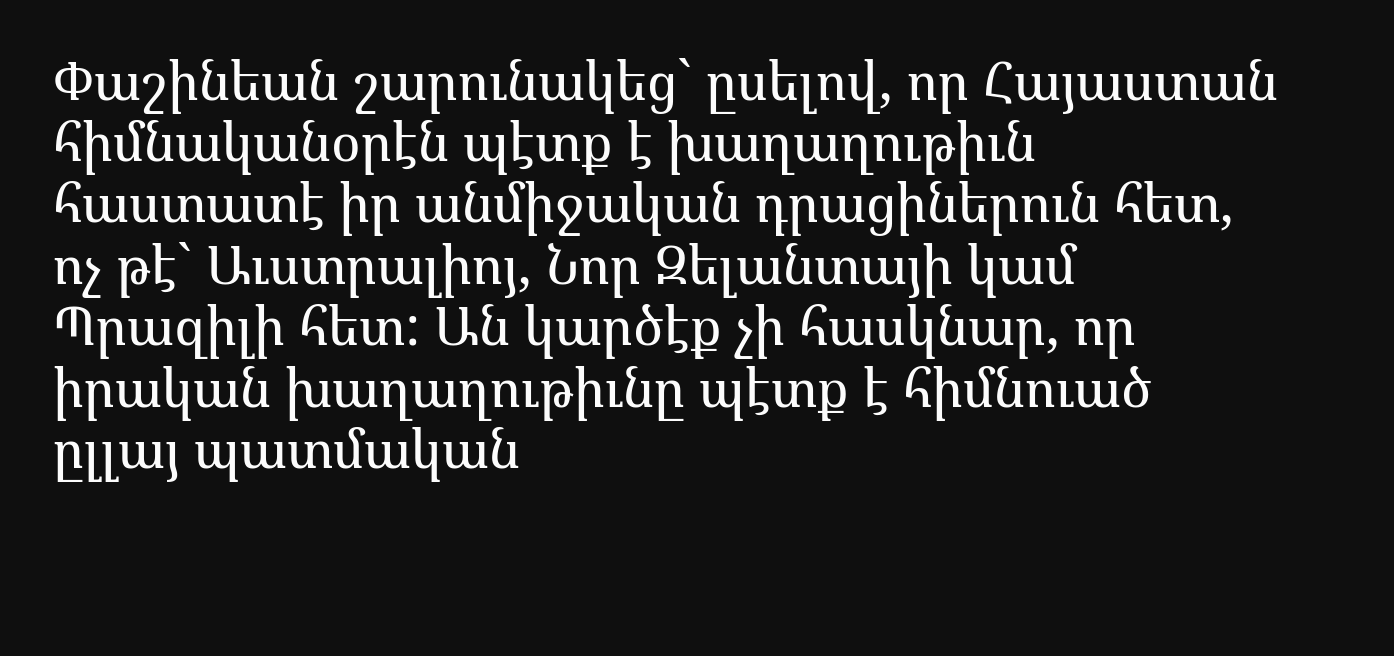Փաշինեան շարունակեց` ըսելով, որ Հայաստան հիմնականօրէն պէտք է խաղաղութիւն հաստատէ իր անմիջական դրացիներուն հետ, ոչ թէ` Աւստրալիոյ, Նոր Զելանտայի կամ Պրազիլի հետ: Ան կարծէք չի հասկնար, որ իրական խաղաղութիւնը պէտք է հիմնուած ըլլայ պատմական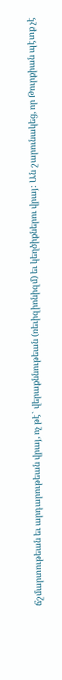ճշմարտութեան եւ արդարութեան վրայ, ոչ թէ` վերաքննութեան (ռեւիզիոնիզմ) եւ կեղծիքներու վրայ: Ան շարունակեց, որ Թուրքիան պէտք չէ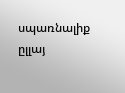սպառնալիք ըլլայ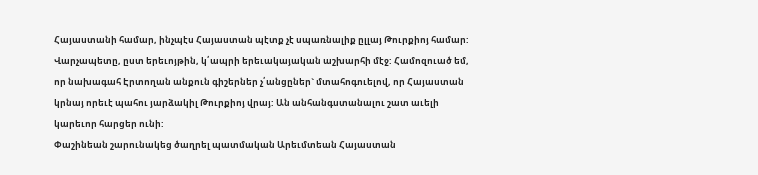Հայաստանի համար, ինչպէս Հայաստան պէտք չէ սպառնալիք ըլլայ Թուրքիոյ համար: Վարչապետը, ըստ երեւոյթին, կ՛ապրի երեւակայական աշխարհի մէջ: Համոզուած եմ, որ նախագահ Էրտողան անքուն գիշերներ չ՛անցըներ` մտահոգուելով, որ Հայաստան կրնայ որեւէ պահու յարձակիլ Թուրքիոյ վրայ: Ան անհանգստանալու շատ աւելի կարեւոր հարցեր ունի:
Փաշինեան շարունակեց ծաղրել պատմական Արեւմտեան Հայաստան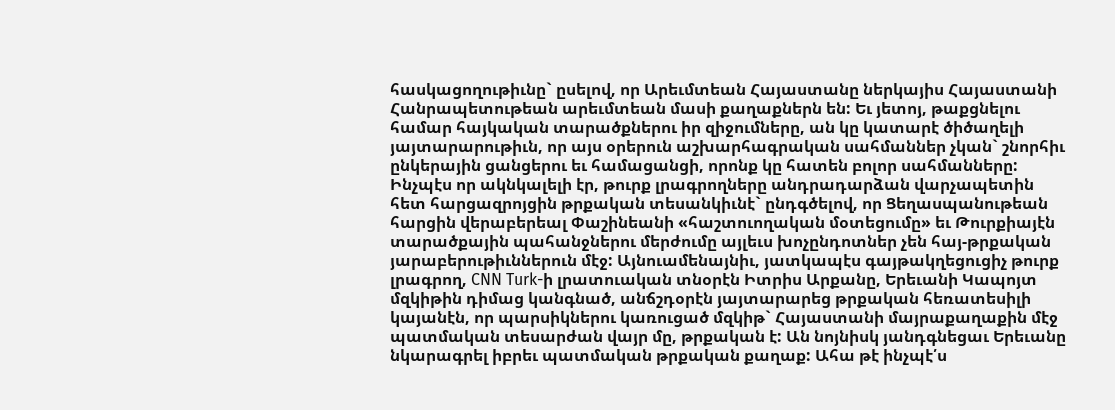հասկացողութիւնը` ըսելով, որ Արեւմտեան Հայաստանը ներկայիս Հայաստանի Հանրապետութեան արեւմտեան մասի քաղաքներն են: Եւ յետոյ, թաքցնելու համար հայկական տարածքներու իր զիջումները, ան կը կատարէ ծիծաղելի յայտարարութիւն, որ այս օրերուն աշխարհագրական սահմաններ չկան` շնորհիւ ընկերային ցանցերու եւ համացանցի, որոնք կը հատեն բոլոր սահմանները:
Ինչպէս որ ակնկալելի էր, թուրք լրագրողները անդրադարձան վարչապետին հետ հարցազրոյցին թրքական տեսանկիւնէ` ընդգծելով, որ Ցեղասպանութեան հարցին վերաբերեալ Փաշինեանի «հաշտուողական մօտեցումը» եւ Թուրքիայէն տարածքային պահանջներու մերժումը այլեւս խոչընդոտներ չեն հայ-թրքական յարաբերութիւններուն մէջ: Այնուամենայնիւ, յատկապէս գայթակղեցուցիչ թուրք լրագրող, CNN Turk-ի լրատուական տնօրէն Իտրիս Արքանը, Երեւանի Կապոյտ մզկիթին դիմաց կանգնած, անճշդօրէն յայտարարեց թրքական հեռատեսիլի կայանէն, որ պարսիկներու կառուցած մզկիթ` Հայաստանի մայրաքաղաքին մէջ պատմական տեսարժան վայր մը, թրքական է: Ան նոյնիսկ յանդգնեցաւ Երեւանը նկարագրել իբրեւ պատմական թրքական քաղաք: Ահա թէ ինչպէ՛ս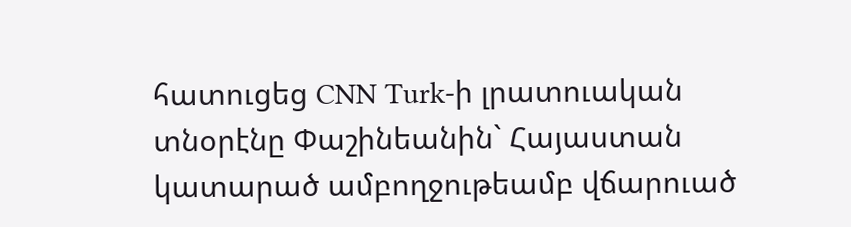հատուցեց CNN Turk-ի լրատուական տնօրէնը Փաշինեանին` Հայաստան կատարած ամբողջութեամբ վճարուած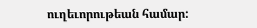ուղեւորութեան համար: